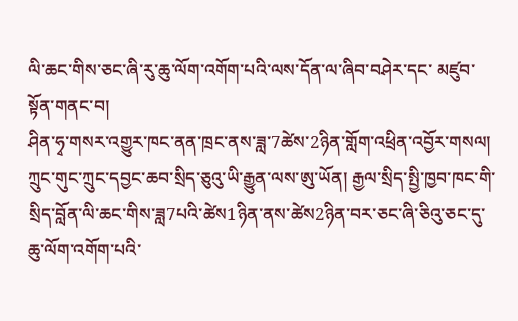ལི་ཆང་གིས་ཅང་ཞི་རུ་ཆུ་ལོག་འགོག་པའི་ལས་དོན་ལ་ཞིབ་བཤེར་དང་ མཛུབ་སྟོན་གནང་བ།
ཤིན་ཧྭ་གསར་འགྱུར་ཁང་ནན་ཁྲང་ནས་ཟླ་7ཚེས་2ཉིན་གློག་འཕྲིན་འབྱོར་གསལ། ཀྲུང་གུང་ཀྲུང་དབྱང་ཆབ་སྲིད་ཅུའུ་ཡི་རྒྱུན་ལས་ཨུ་ཡོན། རྒྱལ་སྲིད་སྤྱི་ཁྱབ་ཁང་གི་སྲིད་བློན་ལི་ཆང་གིས་ཟླ7པའི་ཚེས1ཉིན་ནས་ཚེས2ཉིན་བར་ཅང་ཞི་ཅིའུ་ཅང་དུ་ཆུ་ལོག་འགོག་པའི་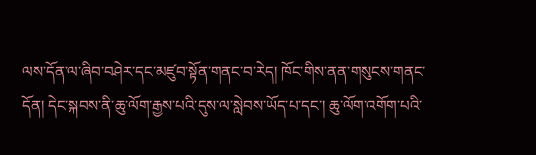ལས་དོན་ལ་ཞིབ་བཤེར་དང་མཛུབ་སྟོན་གནང་བ་རེད། ཁོང་གིས་ནན་གསུངས་གནང་དོན། དེང་སྐབས་ནི་ཆུ་ལོག་རྒྱས་པའི་དུས་ལ་སླེབས་ཡོད་པ་དང་། ཆུ་ལོག་འགོག་པའི་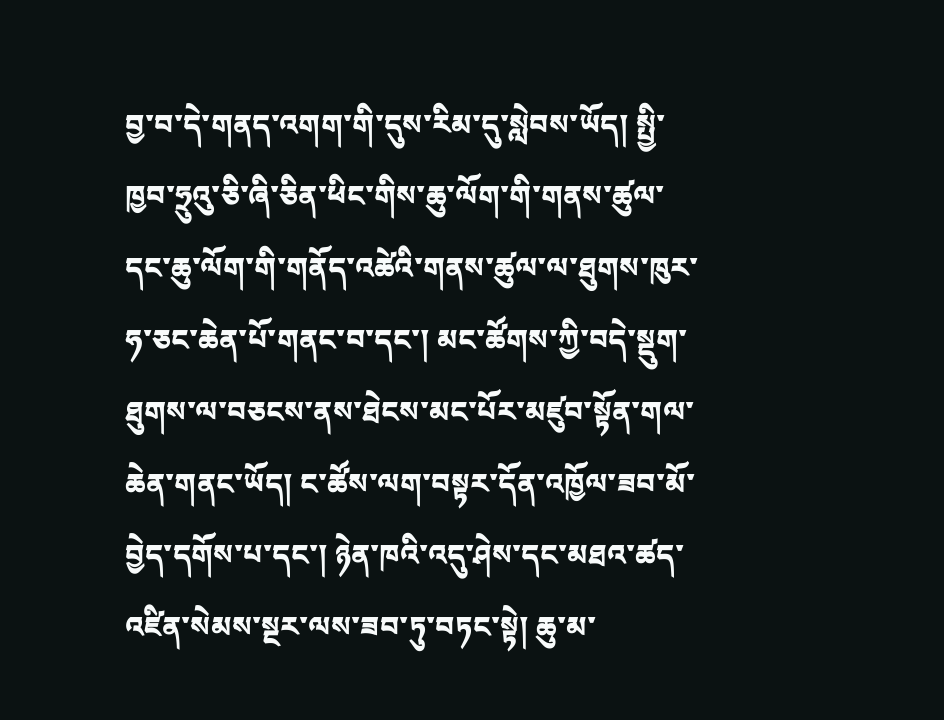བྱ་བ་དེ་གནད་འགག་གི་དུས་རིམ་དུ་སླེབས་ཡོད། སྤྱི་ཁྱབ་ཧྲུའུ་ཅི་ཞི་ཅིན་ཕིང་གིས་ཆུ་ལོག་གི་གནས་ཚུལ་དང་ཆུ་ལོག་གི་གནོད་འཚེའི་གནས་ཚུལ་ལ་ཐུགས་ཁུར་ཧ་ཅང་ཆེན་པོ་གནང་བ་དང་། མང་ཚོགས་ཀྱི་བདེ་སྡུག་ཐུགས་ལ་བཅངས་ནས་ཐེངས་མང་པོར་མཛུབ་སྟོན་གལ་ཆེན་གནང་ཡོད། ང་ཚོས་ལག་བསྟར་དོན་འཁྱོལ་ཟབ་མོ་བྱེད་དགོས་པ་དང་། ཉེན་ཁའི་འདུ་ཤེས་དང་མཐའ་ཚད་འཛིན་སེམས་སྔར་ལས་ཟབ་ཏུ་བཏང་སྟེ། ཆུ་མ་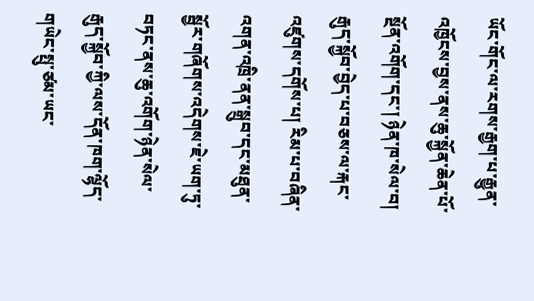ཡོང་གོང་ལ་རགས་རྒྱག་པ་རྒྱུན་འཁྱོངས་བྱས་ནས་ཆུ་སྐྱོན་ཆེན་པོ་སྔོན་འགོག་དང་། ཉེན་ཁ་སེལ་བ། རྒུད་སྐྱོབ་བྱེད་པ་བཅས་ལ་རྐང་འཛུགས་དགོས་པ། རིམ་པ་བཞིན་འགན་འཁྲི་ནན་སྒྲུབ་དང་མཐུན་སྦྱོར་གཞོགས་འདེགས་ཇེ་ཡག་ཏུ་བཏང་ནས་ཆུ་འགོག་ཉེན་སེལ་རྒུད་སྐྱོབ་ཀྱི་ལས་དོན་ཁག་ལྷོད་གཡེང་སྤུ་ཙམ་ཡང་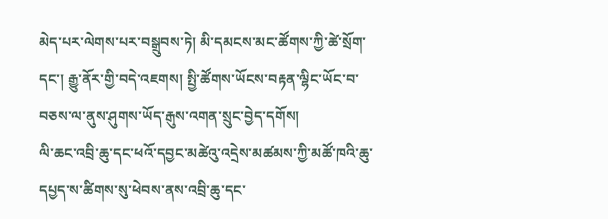མེད་པར་ལེགས་པར་བསྒྲུབས་ཏེ། མི་དམངས་མང་ཚོགས་ཀྱི་ཚེ་སྲོག་དང་། རྒྱུ་ནོར་གྱི་བདེ་འཇགས། སྤྱི་ཚོགས་ཡོངས་བརྟན་ལྷིང་ཡོང་བ་བཅས་ལ་ནུས་ཤུགས་ཡོད་རྒུས་འགན་སྲུང་བྱེད་དགོས།
ལི་ཆང་འབྲི་ཆུ་དང་ཕའོ་དབྱང་མཚེའུ་འདྲེས་མཚམས་ཀྱི་མཚོ་ཁའི་ཆུ་དཔྱད་ས་ཚིགས་སུ་ཕེབས་ནས་འབྲི་ཆུ་དང་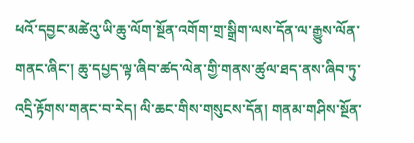ཕའོ་དབྱང་མཚེའུ་ཡི་ཆུ་ལོག་སྔོན་འགོག་གྲ་སྒྲིག་ལས་དོན་ལ་རྒྱུས་ལོན་གནང་ཞིང་། ཆུ་དཔྱད་ལྟ་ཞིབ་ཚད་ལེན་གྱི་གནས་ཚུལ་ཐད་ནས་ཞིབ་ཏུ་འདྲི་རྟོགས་གནང་བ་རེད། ལི་ཆང་གིས་གསུངས་དོན། གནམ་གཤིས་སྔོན་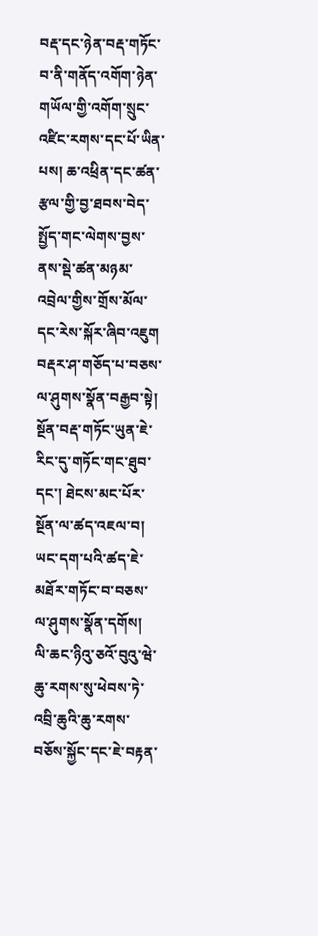བརྡ་དང་ཉེན་བརྡ་གཏོང་བ་ནི་གནོད་འགོག་ཉེན་གཡོལ་གྱི་འགོག་སྲུང་འཛིང་རགས་དང་པོ་ཡིན་པས། ཆ་འཕྲིན་དང་ཚན་རྩལ་གྱི་བྱ་ཐབས་བེད་སྤྱོད་གང་ལེགས་བྱས་ནས་སྡེ་ཚན་མཉམ་འབྲེལ་གྱིས་གྲོས་མོལ་དང་རེས་སྐོར་ཞིབ་འཇུག བརྡར་ཤ་གཅོད་པ་བཅས་ལ་ཤུགས་སྣོན་བརྒྱབ་སྟེ། སྔོན་བརྡ་གཏོང་ཡུན་ཇེ་རིང་དུ་གཏོང་གང་ཐུབ་དང་། ཐེངས་མང་པོར་སྔོན་ལ་ཚད་འཇལ་བ། ཡང་དག་པའི་ཚད་ཇེ་མཐོར་གཏོང་བ་བཅས་ལ་ཤུགས་སྣོན་དགོས། ལི་ཆང་ཉིའུ་ཅའོ་བུའུ་ཝེ་ཆུ་རགས་སུ་ཕེབས་ཏེ་འབྲི་ཆུའི་ཆུ་རགས་བཅོས་སྐྱོང་དང་ཇེ་བརྟན་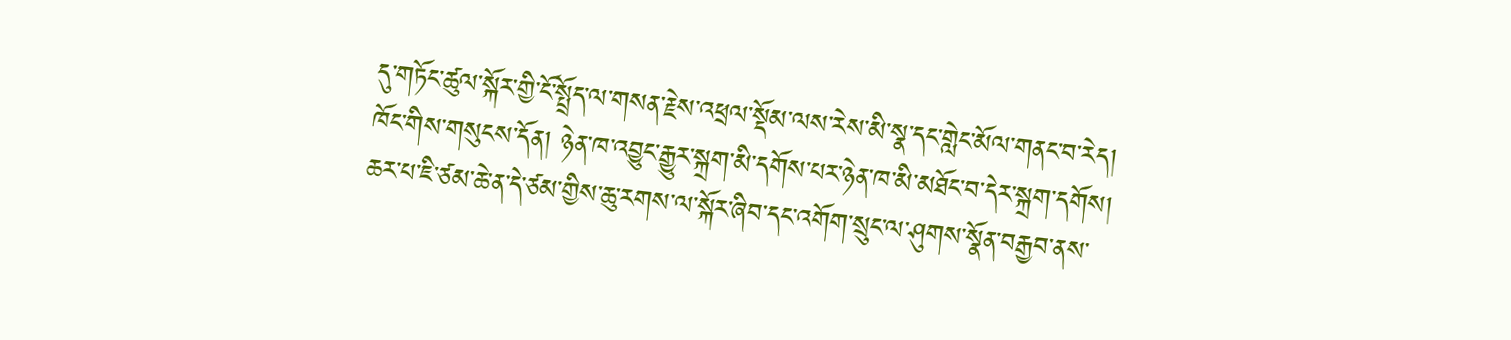དུ་གཏོང་ཚུལ་སྐོར་གྱི་ངོ་སྤྲོད་ལ་གསན་རྗེས་འཕྲལ་སྡོམ་ལས་རེས་མི་སྣ་དང་གླེང་མོལ་གནང་བ་རེད། ཁོང་གིས་གསུངས་དོན། ཉེན་ཁ་འབྱུང་རྒྱུར་སྐྲག་མི་དགོས་པར་ཉེན་ཁ་མི་མཐོང་བ་དེར་སྐྲག་དགོས། ཆར་པ་ཇི་ཙམ་ཆེ་ན་དེ་ཙམ་གྱིས་ཆུ་རགས་ལ་སྐོར་ཞིབ་དང་འགོག་སྲུང་ལ་ཤུགས་སྣོན་བརྒྱབ་ནས་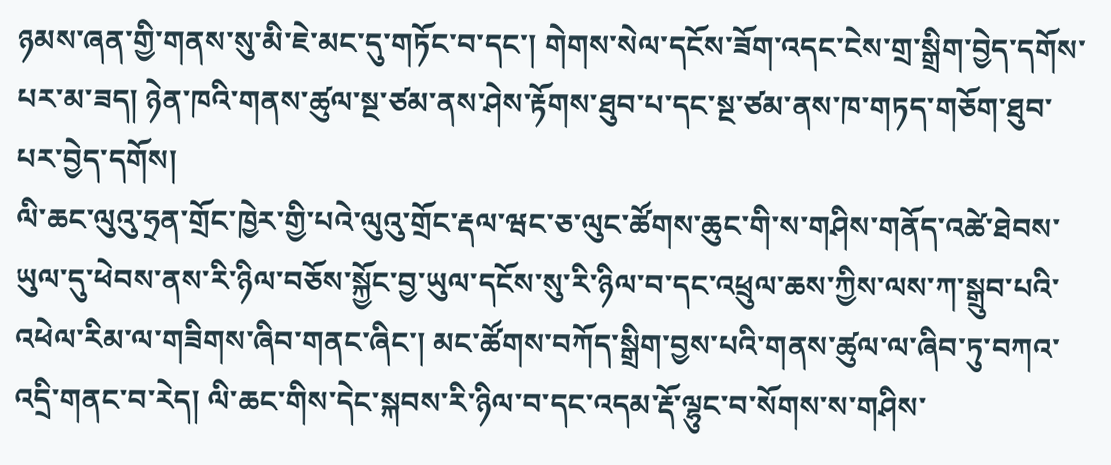ཉམས་ཞན་གྱི་གནས་སུ་མི་ཇེ་མང་དུ་གཏོང་བ་དང་། གེགས་སེལ་དངོས་ཟོག་འདང་ངེས་གྲ་སྒྲིག་བྱེད་དགོས་པར་མ་ཟད། ཉེན་ཁའི་གནས་ཚུལ་སྔ་ཙམ་ནས་ཤེས་རྟོགས་ཐུབ་པ་དང་སྔ་ཙམ་ནས་ཁ་གཏད་གཅོག་ཐུབ་པར་བྱེད་དགོས།
ལི་ཆང་ལུའུ་ཧྲན་གྲོང་ཁྱེར་གྱི་པའེ་ལུའུ་གྲོང་རྡལ་ཝང་ཅ་ལུང་ཚོགས་ཆུང་གི་ས་གཤིས་གནོད་འཚེ་ཐེབས་ཡུལ་དུ་ཕེབས་ནས་རི་ཉིལ་བཅོས་སྐྱོང་བྱ་ཡུལ་དངོས་སུ་རི་ཉིལ་བ་དང་འཕྲུལ་ཆས་ཀྱིས་ལས་ཀ་སྒྲུབ་པའི་འཕེལ་རིམ་ལ་གཟིགས་ཞིབ་གནང་ཞིང་། མང་ཚོགས་བཀོད་སྒྲིག་བྱས་པའི་གནས་ཚུལ་ལ་ཞིབ་ཏུ་བཀའ་འདྲི་གནང་བ་རེད། ལི་ཆང་གིས་དེང་སྐབས་རི་ཉིལ་བ་དང་འདམ་རྡོ་ལྷུང་བ་སོགས་ས་གཤིས་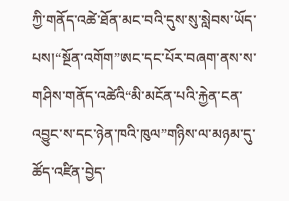ཀྱི་གནོད་འཚེ་ཐོན་མང་བའི་དུས་སུ་སླེབས་ཡོད་པས།“སྔོན་འགོག”ཨང་དང་པོར་བཞག་ནས་ས་གཤིས་གནོད་འཚེའི“མི་མངོན་པའི་རྐྱེན་ངན་འབྱུང་ས་དང་ཉེན་ཁའི་ཁུལ”གཉིས་ལ་མཉམ་དུ་ཚོད་འཛིན་བྱེད་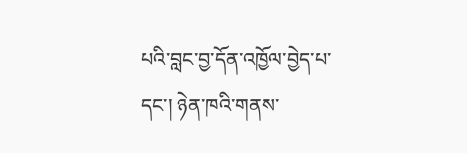པའི་བླང་བྱ་དོན་འཁྱོལ་བྱེད་པ་དང་། ཉེན་ཁའི་གནས་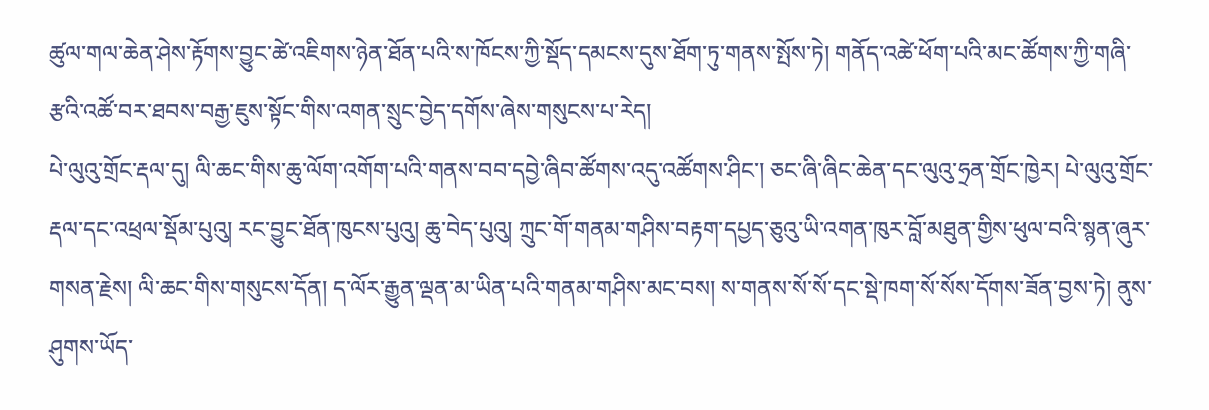ཚུལ་གལ་ཆེན་ཤེས་རྟོགས་བྱུང་ཚེ་འཇིགས་ཉེན་ཐོན་པའི་ས་ཁོངས་ཀྱི་སྡོད་དམངས་དུས་ཐོག་ཏུ་གནས་སྤོས་ཏེ། གནོད་འཚེ་ཕོག་པའི་མང་ཚོགས་ཀྱི་གཞི་རྩའི་འཚོ་བར་ཐབས་བརྒྱ་ཇུས་སྟོང་གིས་འགན་སྲུང་བྱེད་དགོས་ཞེས་གསུངས་པ་རེད།
པེ་ལུའུ་གྲོང་རྡལ་དུ། ལི་ཆང་གིས་ཆུ་ལོག་འགོག་པའི་གནས་བབ་དབྱེ་ཞིབ་ཚོགས་འདུ་འཚོགས་ཤིང་། ཅང་ཞི་ཞིང་ཆེན་དང་ལུའུ་ཧྲན་གྲོང་ཁྱེར། པེ་ལུའུ་གྲོང་རྡལ་དང་འཕྲལ་སྡོམ་པུའུ། རང་བྱུང་ཐོན་ཁུངས་པུའུ། ཆུ་བེད་པུའུ། ཀྲུང་གོ་གནམ་གཤིས་བརྟག་དཔྱད་ཅུའུ་ཡི་འགན་ཁུར་བློ་མཐུན་གྱིས་ཕུལ་བའི་སྙན་ཞུར་གསན་རྗེས། ལི་ཆང་གིས་གསུངས་དོན། ད་ལོར་རྒྱུན་ལྡན་མ་ཡིན་པའི་གནམ་གཤིས་མང་བས། ས་གནས་སོ་སོ་དང་སྡེ་ཁག་སོ་སོས་དོགས་ཟོན་བྱས་ཏེ། ནུས་ཤུགས་ཡོད་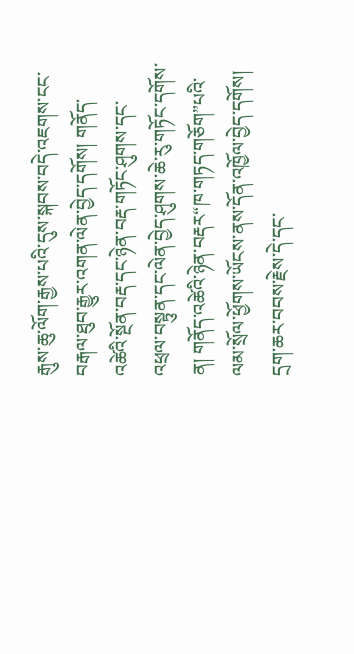རྒུས་ཆུ་ལོག་རྒྱས་པའི་དུས་སྐབས་བདེ་འཇགས་ངང་བརྒལ་ཐུབ་རྒྱུར་འགན་ལེན་བྱེད་དགོས། གནོད་འཚེའི་སྔོན་བརྡ་དང་ཉེན་བརྡ་གཏོང་ཤུགས་དང་འཕྲལ་བསྟུན་དང་ལེན་བྱེད་ཤུགས་ཆེ་རུ་གཏོང་དགོས་ན། གནོད་འཚེའི་ཉེན་བརྡར“ཁ་གཏད་གཅོག”པའི་ལམ་སྲོལ་ཕྱོགས་ཡོངས་ནས་དོན་འཁྱོལ་བྱེད་དགོས། དྲག་ཆར་བབས་རྗེས་དེ་དང་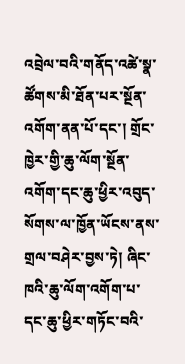འབྲེལ་བའི་གནོད་འཚེ་སྣ་ཚོགས་མི་ཐོན་པར་སྔོན་འགོག་ནན་པོ་དང་། གྲོང་ཁྱེར་གྱི་ཆུ་ལོག་སྔོན་འགོག་དང་ཆུ་ཕྱིར་འབུད་སོགས་ལ་ཁྱོན་ཡོངས་ནས་གྲལ་བཤེར་བྱས་ཏེ། ཞིང་ཁའི་ཆུ་ལོག་འགོག་པ་དང་ཆུ་ཕྱིར་གཏོང་བའི་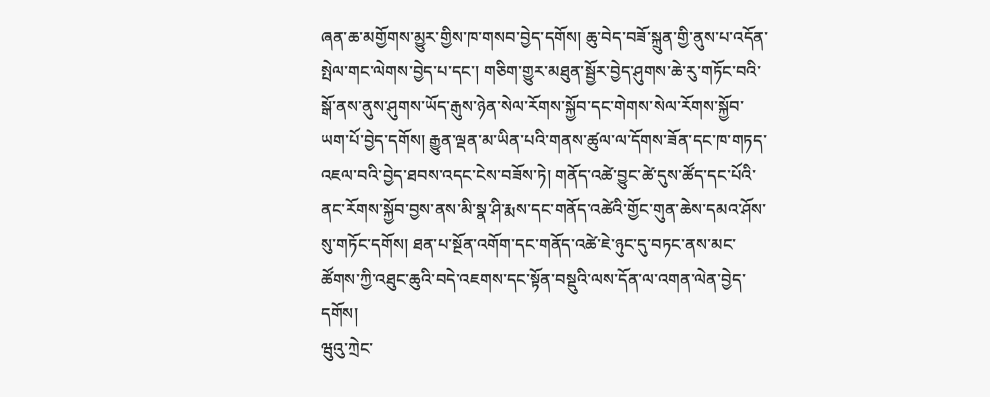ཞན་ཆ་མགྱོགས་མྱུར་གྱིས་ཁ་གསབ་བྱེད་དགོས། ཆུ་བེད་བཟོ་སྐྲུན་གྱི་ནུས་པ་འདོན་སྤེལ་གང་ལེགས་བྱེད་པ་དང་། གཅིག་གྱུར་མཐུན་སྦྱོར་བྱེད་ཤུགས་ཆེ་རུ་གཏོང་བའི་སྒོ་ནས་ནུས་ཤུགས་ཡོད་རྒུས་ཉེན་སེལ་རོགས་སྐྱོབ་དང་གེགས་སེལ་རོགས་སྐྱོབ་ཡག་པོ་བྱེད་དགོས། རྒྱུན་ལྡན་མ་ཡིན་པའི་གནས་ཚུལ་ལ་དོགས་ཟོན་དང་ཁ་གཏད་འཇལ་བའི་བྱེད་ཐབས་འདང་ངེས་བཟོས་ཏེ། གནོད་འཚེ་བྱུང་ཚེ་དུས་ཚོད་དང་པོའི་ནང་རོགས་སྐྱོབ་བྱས་ནས་མི་སྣ་ཤི་རྨས་དང་གནོད་འཚེའི་གྱོང་གུན་ཆེས་དམའ་ཤོས་སུ་གཏོང་དགོས། ཐན་པ་སྔོན་འགོག་དང་གནོད་འཚེ་ཇེ་ཉུང་དུ་བཏང་ནས་མང་ཚོགས་ཀྱི་འཐུང་ཆུའི་བདེ་འཇགས་དང་སྟོན་བསྡུའི་ལས་དོན་ལ་འགན་ལེན་བྱེད་དགོས།
ཝུའུ་ཀྲེང་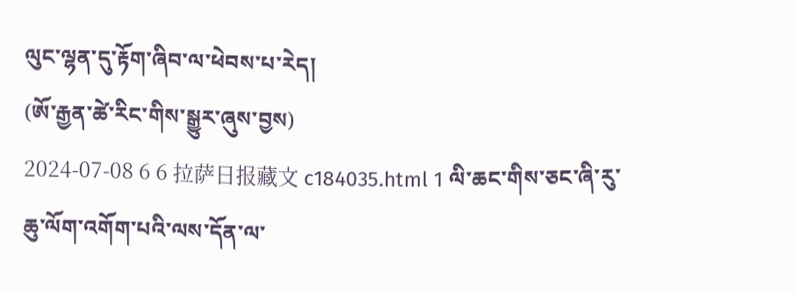ལུང་ལྷན་དུ་རྟོག་ཞིབ་ལ་ཕེབས་པ་རེད།
(ཨོ་རྒྱན་ཚེ་རིང་གིས་སྒྱུར་ཞུས་བྱས)
2024-07-08 6 6 拉萨日报藏文 c184035.html 1 ལི་ཆང་གིས་ཅང་ཞི་རུ་ཆུ་ལོག་འགོག་པའི་ལས་དོན་ལ་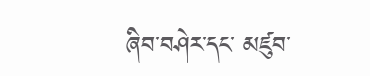ཞིབ་བཤེར་དང་ མཛུབ་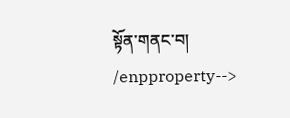སྟོན་གནང་བ། /enpproperty-->